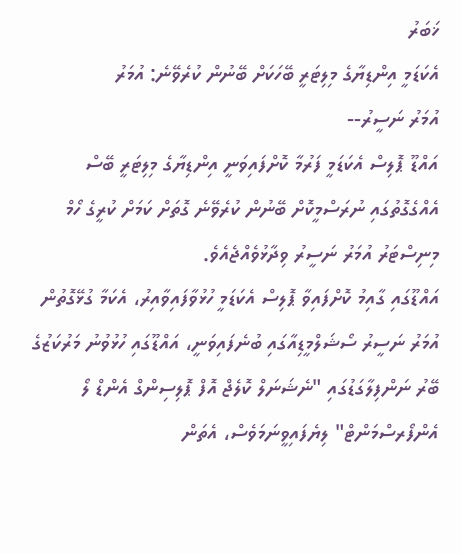ޚަބަރު
އެކަޑަމީ އިންޑިޔާގެ މިލިޓަރީ ބޭހަކަށް ބޭނުން ކުރެވޭނެ: އުމަރު
އުމަރު ނަސީރު--
އައްޑޫ ޕޮލިސް އެކަޑަމީ ފަރުމާ ކޮށްފައިވަނީ އިންޑިޔާގެ މިލިޓަރީ ބޭސް އެއްގެގޮތުގައި ނުރަސްމީކޮށް ބޭނުން ކުރެވޭނެ ގޮތަށް ކަމަށް ކުރީގެ ހޯމް މިނިސްޓަރު އުމަރު ނަސީރު ވިދާޅުވެއްޖެއެވެ.
އައްޑޫގައި ގާއިމު ކޮށްފައިވާ ޕޮލިސް އެކަޑަމީ ހުޅުވާފައިވާއިރު، އެކަމާ ގުޅޭގޮތުން އުމަރު ނަސީރު ސޯޝަލްމީޑިއާގައި ބުނެފައިވަނީ، އައްޑޫގައި ހުޅުވުނު މަރުކަޒުގެ ބޭރު ނަންފިލާގަޑުގައި "ނެޝަނަލް ކޮލެޖް އޮފް ޕޮލިސިންގް އެންޑް ލޯ އެންފޯރސްމަންޓް" ލިޔެފައިވީނަމަވެސް، އެތަން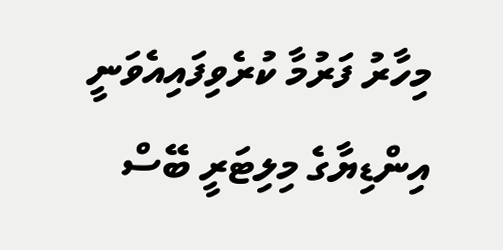މިހާރު ފަރުމާ ކުރެވިފައިއެވަނީ އިންޑިޔާގެ މިލިޓަރީ ބޭސް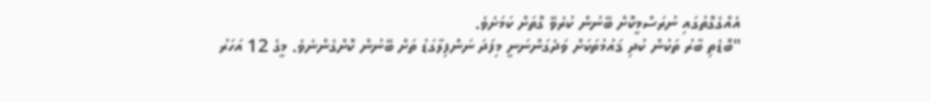އެއްގެގޮތުގައި ނުރަސްމީކޮށް ބޭނުން ކުރެވޭ ގޮތަށް ކަމަށެވެ.
"ބޮޑެތި ބާރު ތަކުން ކުދި ޤައުމުތަކަށް ވަދެގަންނަނީ މިފަދަ ނަންފިލާގަޑު ތަށް ބޭނުން ކޮށްގެންނެވެ. މީގެ 12 އަހަރު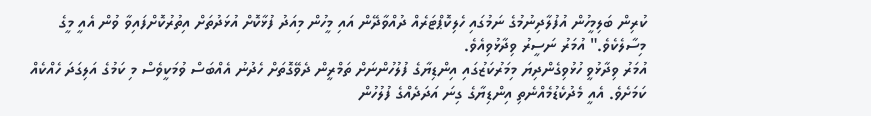ކުރިން ބަލިމީހުން އުފުލާދިނުމުގެ ނަމުގައި ހެލިކޮޕްޓަރެއް ދުއްވާދޭން އައި މީހުން މިއަދު ފުޅާކޮށް އުޅަދުތަށް އިތުރުކޮށްފައިވާ ވުން އެއީ މީގެ މިސާލެކެވެ." އުމަރު ނަސީރު ވިދާޅުވިއެވެ.
އުމަރު ވިދާޅުވީ ހުޅުވިގެންދިޔަ މިމަރުކަޒުގައި އިންޑިޔާގެ ފުލުހުންނަށް ތަމްރީން ދެވޭގޮތަށް ހެދުނު އެއްބަސް ވުމަކީވެސް މި ކަމުގެ އަލިގަދަ ހެއްކެއް ކަމަށެވެ. އެއީ މެދުކެޑުމެއްނެތި އިންޑިޔާގެ ގިނަ އަދަދެއްގެ ފުލުހުން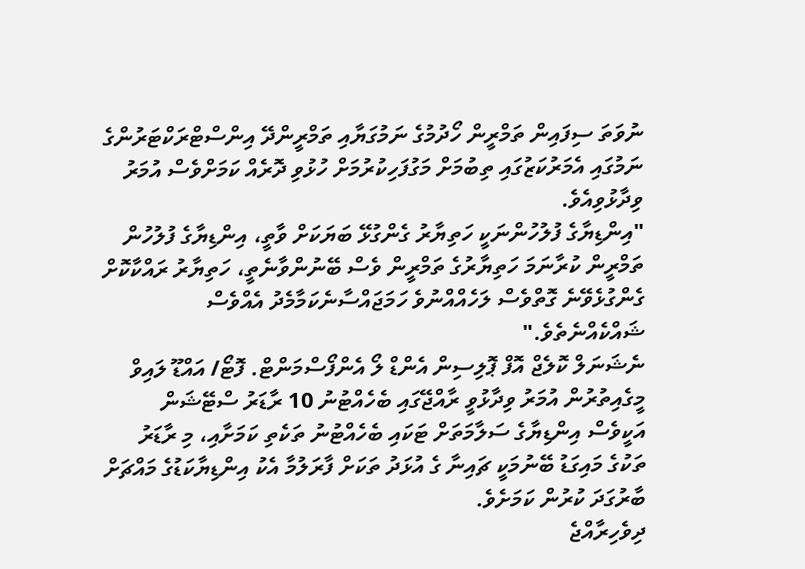ނުވަތަ ސިފައިން ތަމްރީން ހޯދުމުގެ ނަމުގަޔާއި ތަމްރީންދޭ އިންސްޓްރަކްޓަރުންގެ ނަމުގައި އެމަރުކަޒުގައި ތިބުމަށް މަގުފަހިކުރުމަށް ހުޅުވި ދޮރެއް ކަމަށްވެސް އުމަރު ވިދާޅުވިއެވެ.
"އިންޑިޔާގެ ފުލުހުންނަކީ ހަތިޔާރު ގެންގުޅޭ ބަޔަކަށް ވާތީ، އިންޑިޔާގެ ފުލުހުން ތަމްރީން ކުރާނަމަ ހަތިޔާރުގެ ތަމްރީން ވެސް ބޭނުންވާނެތީ، ހަތިޔާރު ރައްކާކޮށް ގެންގުޅެވޭނެ ގޮތްވެސް ލަހެއްއްނުވެ ހަމަޖައްސާނެކަމާމެދު އެއްވެސް ޝައްކެއްނެތެވެ."
ނެޝަނަލް ކޮލެޖް އޮފް ޕޮލިސިން އެންޑް ލޯ އެންފޯސްމަންޓް. ފޮޓޯ/ އައްޑޫ ލައިވް
މީގެއިތުރުން އުމަރު ވިދާޅުވީ ރާއްޖޭގައި ބެހެއްޓުނު 10 ރާޑަރު ސްޓޭޝަން އަކީވެސް އިންޑިޔާގެ ސަލާމަތަށް ޓަކައި ބެހެއްޓުނު ތަކެތި ކަމަށާއި، މި ރާޑަރު ތަކުގެ މައިގަޑު ބޭނުމަކީ ޗައިނާ ގެ އުޅަދު ތަކަށް ފާރަލުމާ އެކު އިންޑިޔާކަޑުގެ މައްޗަށް ބާރުގަދަ ކުރުން ކަމަށެވެ.
ދިވެހިރާއްޖެ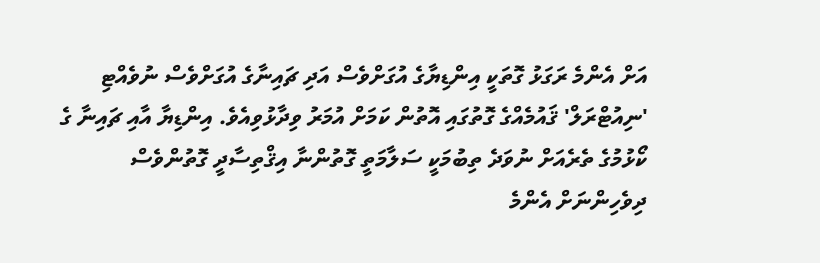އަށް އެންމެ ރަގަޅު ގޮތަކީ އިންޑިޔާގެ އުގަށްވެސް އަދި ޗައިނާގެ އުގަށްވެސް ނުވެއްޓި 'ނިއުޓްރަލް' ޤައުމެއްގެ ގޮތުގައި އޮތުން ކަމަށް އުމަރު ވިދާޅުވިއެވެ. އިންޑިޔާ އާއި ޗައިނާ ގެ ކޯޅުމުގެ ތެރެއަށް ނުވަދެ ތިބުމަކީ ސަލާމަތީ ގޮތުންނާ އިޤްތިސާދީ ގޮތުންވެސް ދިވެހިންނަށް އެންމެ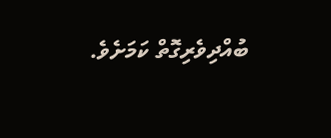ބުއްދިވެރިގޮތް ކަމަށެވެ.